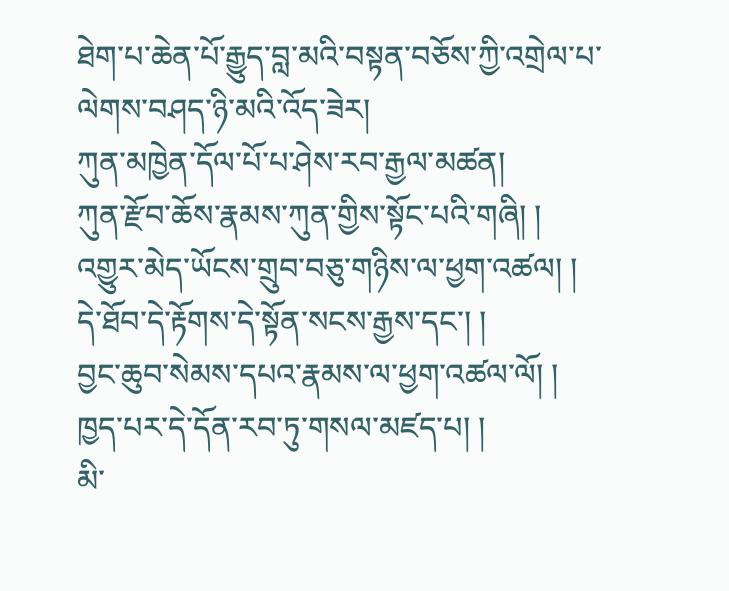ཐེག་པ་ཆེན་པོ་རྒྱུད་བླ་མའི་བསྟན་བཅོས་ཀྱི་འགྲེལ་པ་ལེགས་བཤད་ཉི་མའི་འོད་ཟེར།
ཀུན་མཁྱེན་དོལ་པོ་པ་ཤེས་རབ་རྒྱལ་མཚན།
ཀུན་རྫོབ་ཆོས་རྣམས་ཀུན་གྱིས་སྟོང་པའི་གཞི། །
འགྱུར་མེད་ཡོངས་གྲུབ་བཅུ་གཉིས་ལ་ཕྱག་འཚལ། །
དེ་ཐོབ་དེ་རྟོགས་དེ་སྟོན་སངས་རྒྱས་དང་། །
བྱང་ཆུབ་སེམས་དཔའ་རྣམས་ལ་ཕྱག་འཚལ་ལོ། །
ཁྱད་པར་དེ་དོན་རབ་ཏུ་གསལ་མཛད་པ། །
མི་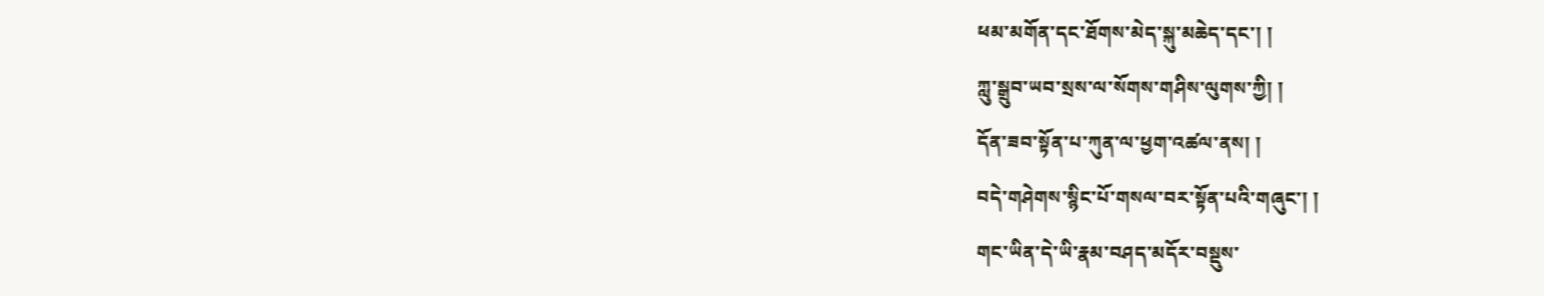ཕམ་མགོན་དང་ཐོགས་མེད་སྐུ་མཆེད་དང་། །
ཀླུ་སྒྲུབ་ཡབ་སྲས་ལ་སོགས་གཤིས་ལུགས་ཀྱི། །
དོན་ཟབ་སྟོན་པ་ཀུན་ལ་ཕྱག་འཚལ་ནས། །
བདེ་གཤེགས་སྙིང་པོ་གསལ་བར་སྟོན་པའི་གཞུང་། །
གང་ཡིན་དེ་ཡི་རྣམ་བཤད་མདོར་བསྡུས་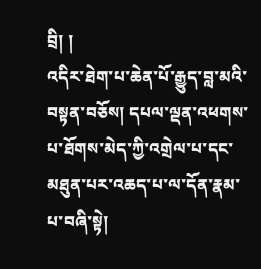བྲི། །
འདིར་ཐེག་པ་ཆེན་པོ་རྒྱུད་བླ་མའི་བསྟན་བཅོས། དཔལ་ལྡན་འཕགས་པ་ཐོགས་མེད་ཀྱི་འགྲེལ་པ་དང་མཐུན་པར་འཆད་པ་ལ་དོན་རྣམ་པ་བཞི་སྟེ།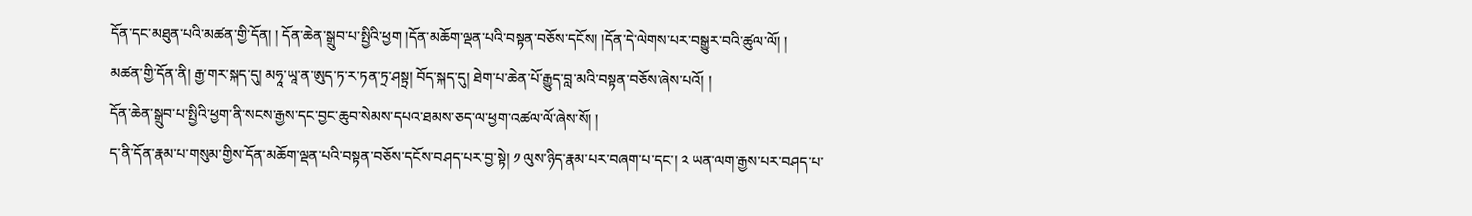དོན་དང་མཐུན་པའི་མཚན་གྱི་དོན། ། དོན་ཆེན་སྒྲུབ་པ་སྤྱིའི་ཕྱག །དོན་མཆོག་ལྡན་པའི་བསྟན་བཅོས་དངོས། །དོན་དེ་ལེགས་པར་བསྒྱུར་བའི་ཚུལ་ལོ། །
མཚན་གྱི་དོན་ནི། རྒྱ་གར་སྐད་དུ། མཧཱ་ཡཱ་ན་ཨུད་ཏ་ར་ཏན་ཏྲ་ཤསྟྲ། བོད་སྐད་དུ། ཐེག་པ་ཆེན་པོ་རྒྱུད་བླ་མའི་བསྟན་བཅོས་ཞེས་པའོ། །
དོན་ཆེན་སྒྲུབ་པ་སྤྱིའི་ཕྱག་ནི་སངས་རྒྱས་དང་བྱང་ཆུབ་སེམས་དཔའ་ཐམས་ཅད་ལ་ཕྱག་འཚལ་ལོ་ཞེས་སོ། །
ད་ནི་དོན་རྣམ་པ་གསུམ་གྱིས་དོན་མཆོག་ལྡན་པའི་བསྟན་བཅོས་དངོས་བཤད་པར་བྱ་སྟེ། ༡ ལུས་ཉིད་རྣམ་པར་བཞག་པ་དང་། ༢ ཡན་ལག་རྒྱས་པར་བཤད་པ་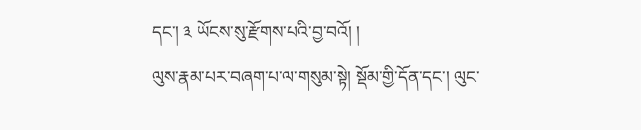དང་། ༣ ཡོངས་སུ་རྫོགས་པའི་བྱ་བའོ། །
ལུས་རྣམ་པར་བཞག་པ་ལ་གསུམ་སྟེ། སྡོམ་གྱི་དོན་དང་། ལུང་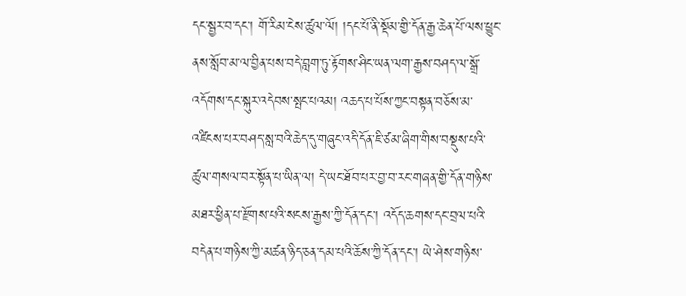དང་སྦྱར་བ་དང་། གོ་རིམ་ངེས་ཚུལ་ལོ། །དང་པོ་ནི་སྡོམ་གྱི་དོན་རྒྱ་ཆེན་པོ་ལས་ཕྱུང་ནས་སློབ་མ་ལ་བྱིན་པས་བདེ་བླག་ཏུ་རྟོགས་ཤིང་ཡན་ལག་རྒྱས་བཤད་ལ་སྒྲོ་འདོགས་དང་སྐུར་འདེབས་སྤང་པའམ། འཆད་པ་པོས་ཀྱང་བསྟན་བཅོས་མ་འཛིངས་པར་བཤད་སླ་བའི་ཆེད་དུ་གཞུང་འདི་དོན་ཇི་ཙམ་ཞིག་གིས་བསྡུས་པའི་ཚུལ་གསལ་བར་སྟོན་པ་ཡིན་ལ། དེ་ཡང་ཐོབ་པར་བྱ་བ་རང་གཞན་གྱི་དོན་གཉིས་མཐར་ཕྱིན་པ་རྫོགས་པའི་སངས་རྒྱས་ཀྱི་དོན་དང་། འདོད་ཆགས་དང་བྲལ་པའི་བདེན་པ་གཉིས་ཀྱི་མཚན་ཉིད་ཅན་དམ་པའི་ཆོས་ཀྱི་དོན་དང་། ཡེ་ཤེས་གཉིས་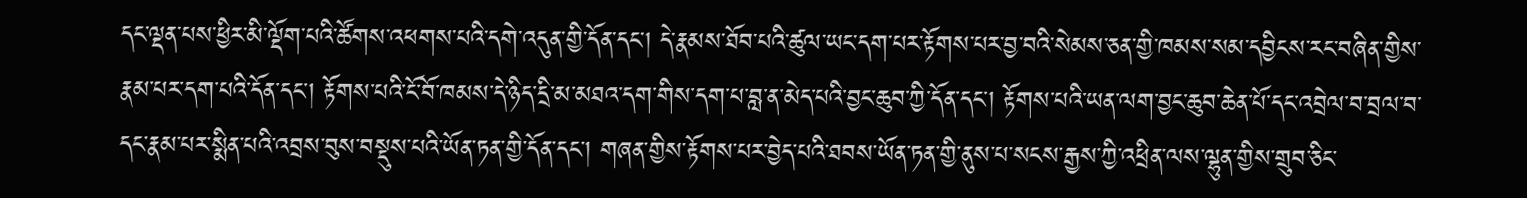དང་ལྡན་པས་ཕྱིར་མི་ལྡོག་པའི་ཚོགས་འཕགས་པའི་དགེ་འདུན་གྱི་དོན་དང་། དེ་རྣམས་ཐོབ་པའི་ཚུལ་ཡང་དག་པར་རྟོགས་པར་བྱ་བའི་སེམས་ཅན་གྱི་ཁམས་སམ་དབྱིངས་རང་བཞིན་གྱིས་རྣམ་པར་དག་པའི་དོན་དང་། རྟོགས་པའི་ངོ་བོ་ཁམས་དེ་ཉིད་དྲི་མ་མཐའ་དག་གིས་དག་པ་བླ་ན་མེད་པའི་བྱང་ཆུབ་ཀྱི་དོན་དང་། རྟོགས་པའི་ཡན་ལག་བྱང་ཆུབ་ཆེན་པོ་དང་འབྲེལ་བ་བྲལ་བ་དང་རྣམ་པར་སྨིན་པའི་འབྲས་བུས་བསྡུས་པའི་ཡོན་ཏན་གྱི་དོན་དང་། གཞན་གྱིས་རྟོགས་པར་བྱེད་པའི་ཐབས་ཡོན་ཏན་གྱི་ནུས་པ་སངས་རྒྱས་ཀྱི་འཕྲིན་ལས་ལྷུན་གྱིས་གྲུབ་ཅིང་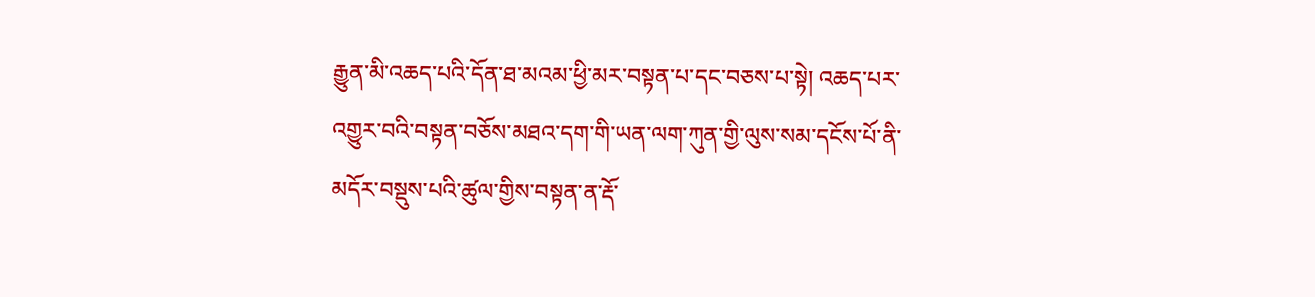རྒྱུན་མི་འཆད་པའི་དོན་ཐ་མའམ་ཕྱི་མར་བསྟན་པ་དང་བཅས་པ་སྟེ། འཆད་པར་འགྱུར་བའི་བསྟན་བཅོས་མཐའ་དག་གི་ཡན་ལག་ཀུན་གྱི་ལུས་སམ་དངོས་པོ་ནི་མདོར་བསྡུས་པའི་ཚུལ་གྱིས་བསྟན་ན་རྡོ་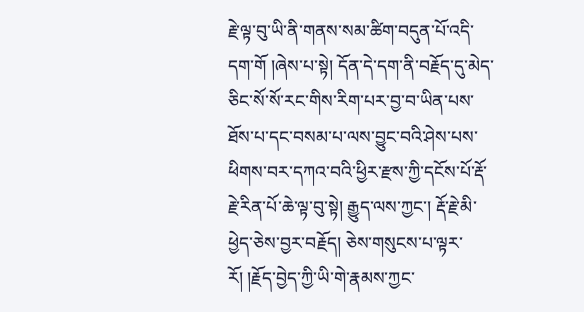རྗེ་ལྟ་བུ་ཡི་ནི་གནས་སམ་ཚིག་བདུན་པོ་འདི་དག་གོ །ཞེས་པ་སྟེ། དོན་དེ་དག་ནི་བརྗོད་དུ་མེད་ཅིང་སོ་སོ་རང་གིས་རིག་པར་བྱ་བ་ཡིན་པས་ཐོས་པ་དང་བསམ་པ་ལས་བྱུང་བའི་ཤེས་པས་ཕིགས་བར་དཀའ་བའི་ཕྱིར་རྫས་ཀྱི་དངོས་པོ་རྡོ་རྗེ་རིན་པོ་ཆེ་ལྟ་བུ་སྟེ། རྒྱུད་ལས་ཀྱང་། རྡོ་རྗེ་མི་ཕྱེད་ཅེས་བྱར་བརྗོད། ཅེས་གསུངས་པ་ལྟར་རོ། །རྗོད་བྱེད་ཀྱི་ཡི་གེ་རྣམས་ཀྱང་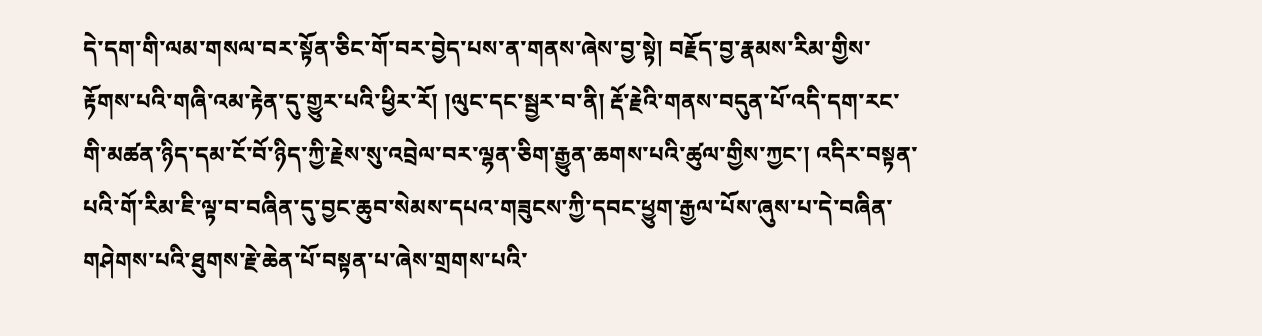དེ་དག་གི་ལམ་གསལ་བར་སྟོན་ཅིང་གོ་བར་བྱེད་པས་ན་གནས་ཞེས་བྱ་སྟེ། བརྗོད་བྱ་རྣམས་རིམ་གྱིས་རྟོགས་པའི་གཞི་འམ་རྟེན་དུ་གྱུར་པའི་ཕྱིར་རོ། །ལུང་དང་སྦྱར་བ་ནི། རྡོ་རྗེའི་གནས་བདུན་པོ་འདི་དག་རང་གི་མཚན་ཉིད་དམ་ངོ་བོ་ཉིད་ཀྱི་རྗེས་སུ་འབྲེལ་བར་ལྷན་ཅིག་རྒྱུན་ཆགས་པའི་ཚུལ་གྱིས་ཀྱང་། འདིར་བསྟན་པའི་གོ་རིམ་ཇི་ལྟ་བ་བཞིན་དུ་བྱང་ཆུབ་སེམས་དཔའ་གཟུངས་ཀྱི་དབང་ཕྱུག་རྒྱལ་པོས་ཞུས་པ་དེ་བཞིན་གཤེགས་པའི་ཐུགས་རྗེ་ཆེན་པོ་བསྟན་པ་ཞེས་གྲགས་པའི་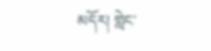མདོར། གླེང་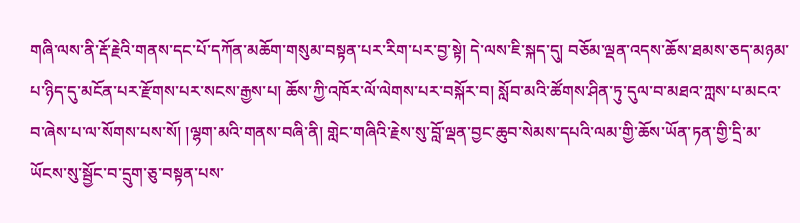གཞི་ལས་ནི་རྡོ་རྗེའི་གནས་དང་པོ་དཀོན་མཆོག་གསུམ་བསྟན་པར་རིག་པར་བྱ་སྟེ། དེ་ལས་ཇི་སྐད་དུ། བཅོམ་ལྡན་འདས་ཆོས་ཐམས་ཅད་མཉམ་པ་ཉིད་དུ་མངོན་པར་རྫོགས་པར་སངས་རྒྱས་པ། ཆོས་ཀྱི་འཁོར་ལོ་ལེགས་པར་བསྐོར་བ། སློབ་མའི་ཚོགས་ཤིན་ཏུ་དུལ་བ་མཐའ་ཀླས་པ་མངའ་བ་ཞེས་པ་ལ་སོགས་པས་སོ། །ལྷག་མའི་གནས་བཞི་ནི། གླེང་གཞིའི་རྗེས་སུ་བློ་ལྡན་བྱང་ཆུབ་སེམས་དཔའི་ལམ་གྱི་ཆོས་ཡོན་ཏན་གྱི་དྲི་མ་ཡོངས་སུ་སྦྱོང་བ་དྲུག་ཅུ་བསྟན་པས་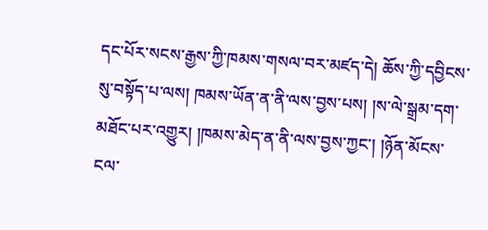དང་པོར་སངས་རྒྱས་ཀྱི་ཁམས་གསལ་བར་མཛད་དེ། ཆོས་ཀྱི་དབྱིངས་སུ་བསྟོད་པ་ལས། ཁམས་ཡོན་ན་ནི་ལས་བྱས་པས། །ས་ལེ་སྒྲམ་དག་མཐོང་པར་འགྱུར། །ཁམས་མེད་ན་ནི་ལས་བྱས་ཀྱང་། །ཉོན་མོངས་ངལ་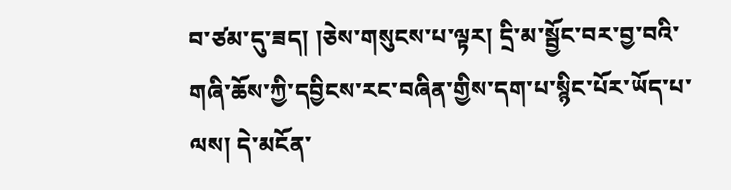བ་ཙམ་དུ་ཟད། །ཅེས་གསུངས་པ་ལྟར། དྲི་མ་སྦྱོང་བར་བྱ་བའི་གཞི་ཆོས་ཀྱི་དབྱིངས་རང་བཞིན་གྱིས་དག་པ་སྙིང་པོར་ཡོད་པ་ལས། དེ་མངོན་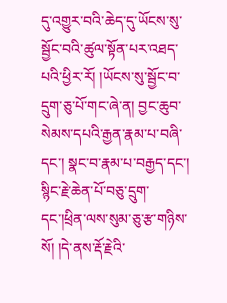དུ་འགྱུར་བའི་ཆེད་དུ་ཡོངས་སུ་སྦྱོང་བའི་ཚུལ་སྟོན་པར་འཐད་པའི་ཕྱིར་རོ། །ཡོངས་སུ་སྦྱོང་བ་དྲུག་ཅུ་པོ་གང་ཞེ་ན། བྱང་ཆུབ་སེམས་དཔའི་རྒྱན་རྣམ་པ་བཞི་དང་། སྣང་བ་རྣམ་པ་བརྒྱད་དང་། སྙིང་རྗེ་ཆེན་པོ་བཅུ་དྲུག་དང་།ཕྲིན་ལས་སུམ་ཅུ་རྩ་གཉིས་སོ། །དེ་ནས་རྡོ་རྗེའི་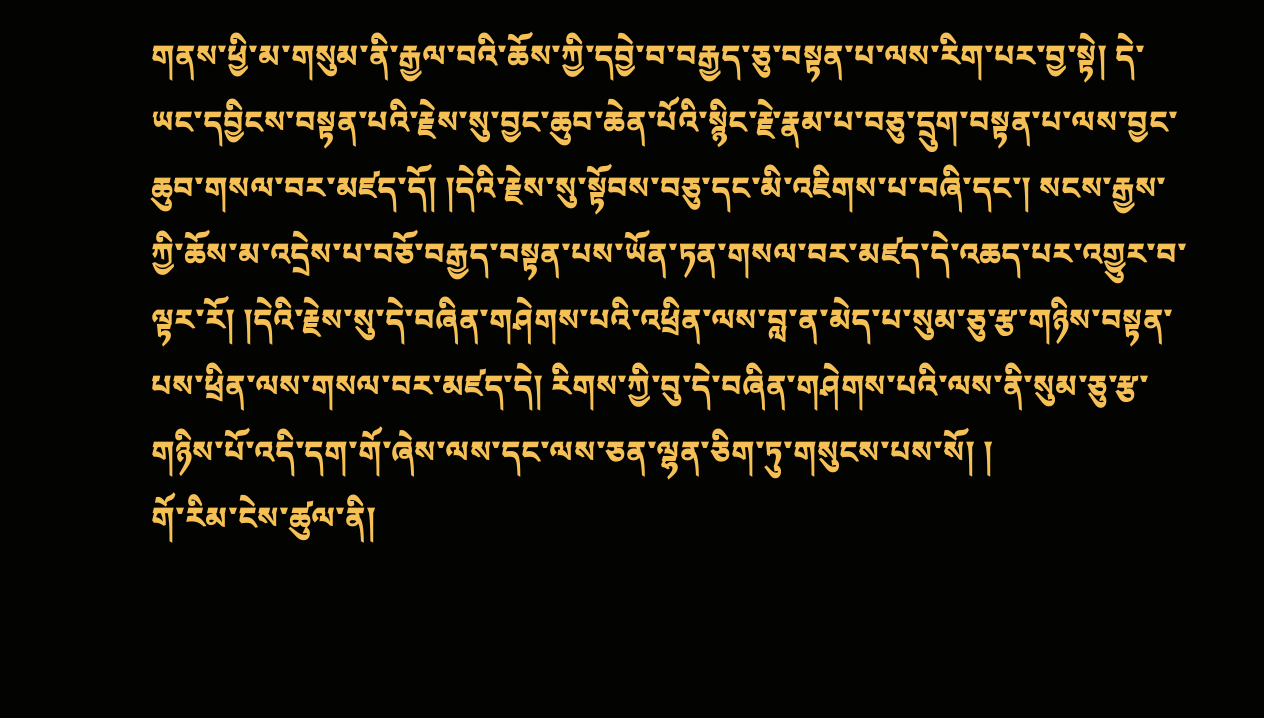གནས་ཕྱི་མ་གསུམ་ནི་རྒྱལ་བའི་ཆོས་ཀྱི་དབྱེ་བ་བརྒྱད་ཅུ་བསྟན་པ་ལས་རིག་པར་བྱ་སྟེ། དེ་ཡང་དབྱིངས་བསྟན་པའི་རྗེས་སུ་བྱང་ཆུབ་ཆེན་པོའི་སྙིང་རྗེ་རྣམ་པ་བཅུ་དྲུག་བསྟན་པ་ལས་བྱང་ཆུབ་གསལ་བར་མཛད་དོ། །དེའི་རྗེས་སུ་སྟོབས་བཅུ་དང་མི་འཇིགས་པ་བཞི་དང་། སངས་རྒྱས་ཀྱི་ཆོས་མ་འདྲེས་པ་བཅོ་བརྒྱད་བསྟན་པས་ཡོན་ཏན་གསལ་བར་མཛད་དེ་འཆད་པར་འགྱུར་བ་ལྟར་རོ། །དེའི་རྗེས་སུ་དེ་བཞིན་གཤེགས་པའི་འཕྲིན་ལས་བླ་ན་མེད་པ་སུམ་ཅུ་རྩ་གཉིས་བསྟན་པས་ཕྲིན་ལས་གསལ་བར་མཛད་དེ། རིགས་ཀྱི་བུ་དེ་བཞིན་གཤེགས་པའི་ལས་ནི་སུམ་ཅུ་རྩ་གཉིས་པོ་འདི་དག་གོ་ཞེས་ལས་དང་ལས་ཅན་ལྷན་ཅིག་ཏུ་གསུངས་པས་སོ། །
གོ་རིམ་ངེས་ཚུལ་ནི།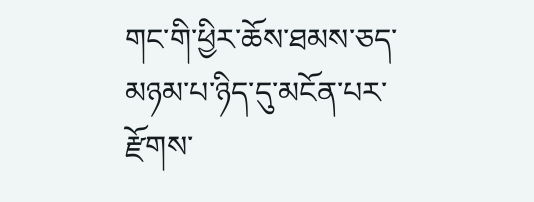གང་གི་ཕྱིར་ཆོས་ཐམས་ཅད་མཉམ་པ་ཉིད་དུ་མངོན་པར་རྫོགས་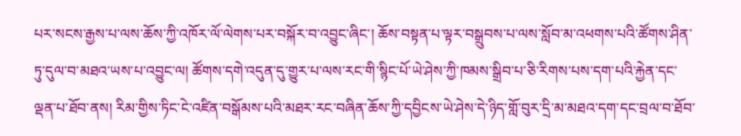པར་སངས་རྒྱས་པ་ལས་ཆོས་ཀྱི་འཁོར་ལོ་ལེགས་པར་བསྐོར་བ་འབྱུང་ཞིང་། ཆོས་བསྟན་པ་ལྟར་བསྒྲུབས་པ་ལས་སློབ་མ་འཕགས་པའི་ཚོགས་ཤིན་ཏུ་དུལ་བ་མཐའ་ཡས་པ་འབྱུང་ལ། ཚོགས་དགེ་འདུན་དུ་གྱུར་པ་ལས་རང་གི་སྙིང་པོ་ཡེ་ཤེས་ཀྱི་ཁམས་སྒྲིབ་པ་ཅི་རིགས་པས་དག་པའི་རྐྱེན་དང་ལྡན་པ་ཐོབ་ནས། རིམ་གྱིས་ཏིང་ངེ་འཛིན་བསྒོམས་པའི་མཐར་རང་བཞིན་ཆོས་ཀྱི་དབྱིངས་ཡེ་ཤེས་དེ་ཉིད་གློ་བུར་དྲི་མ་མཐའ་དག་དང་བྲལ་བ་ཐོབ་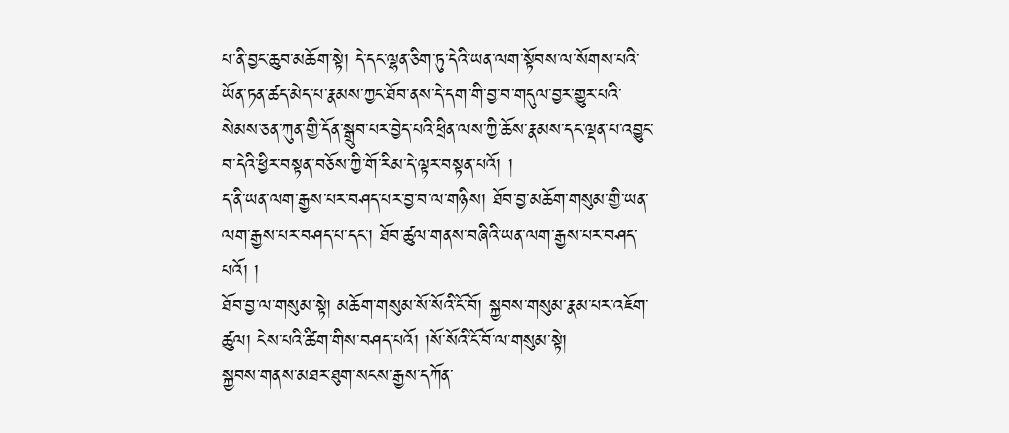པ་ནི་བྱང་ཆུབ་མཆོག་སྟེ། དེ་དང་ལྷན་ཅིག་ཏུ་དེའི་ཡན་ལག་སྟོབས་ལ་སོགས་པའི་ཡོན་ཏན་ཚད་མེད་པ་རྣམས་ཀྱང་ཐོབ་ནས་དེ་དག་གི་བྱ་བ་གདུལ་བྱར་གྱུར་པའི་སེམས་ཅན་ཀུན་གྱི་དོན་སྒྲུབ་པར་བྱེད་པའི་ཕྲིན་ལས་ཀྱི་ཆོས་རྣམས་དང་ལྡན་པ་འབྱུང་བ་དེའི་ཕྱིར་བསྟན་བཅོས་ཀྱི་གོ་རིམ་དེ་ལྟར་བསྟན་པའོ། །
ད་ནི་ཡན་ལག་རྒྱས་པར་བཤད་པར་བྱ་བ་ལ་གཉིས། ཐོབ་བྱ་མཆོག་གསུམ་གྱི་ཡན་ལག་རྒྱས་པར་བཤད་པ་དང་། ཐོབ་ཚུལ་གནས་བཞིའི་ཡན་ལག་རྒྱས་པར་བཤད་པའོ། །
ཐོབ་བྱ་ལ་གསུམ་སྟེ། མཆོག་གསུམ་སོ་སོའི་ངོ་བོ། སྐྱབས་གསུམ་རྣམ་པར་འཇོག་ཚུལ། ངེས་པའི་ཚིག་གིས་བཤད་པའོ། །སོ་སོའི་ངོ་བོ་ལ་གསུམ་སྟེ།
སྐྱབས་གནས་མཐར་ཐུག་སངས་རྒྱས་དཀོན་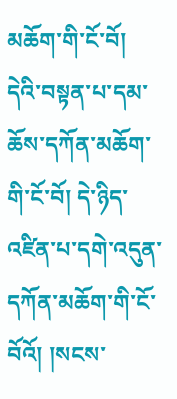མཆོག་གི་ངོ་བོ། དེའི་བསྟན་པ་དམ་ཆོས་དཀོན་མཆོག་གི་ངོ་བོ། དེ་ཉིད་འཛིན་པ་དགེ་འདུན་དཀོན་མཆོག་གི་ངོ་བོའོ། །སངས་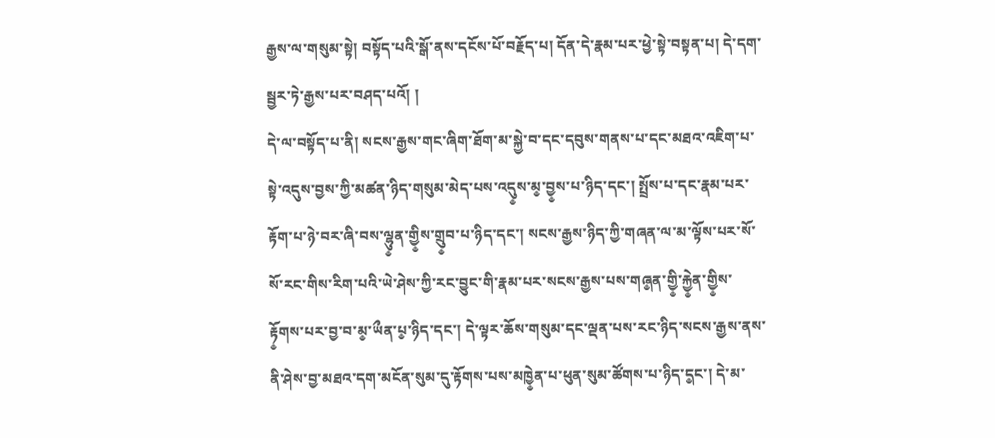རྒྱས་ལ་གསུམ་སྟེ། བསྟོད་པའི་སྒོ་ནས་དངོས་པོ་བརྗོད་པ། དོན་དེ་རྣམ་པར་ཕྱེ་སྟེ་བསྟན་པ། དེ་དག་སྦྱར་ཏེ་རྒྱས་པར་བཤད་པའོ། །
དེ་ལ་བསྟོད་པ་ནི། སངས་རྒྱས་གང་ཞིག་ཐོག་མ་སྐྱེ་བ་དང་དབུས་གནས་པ་དང་མཐའ་འཇིག་པ་སྟེ་འདུས་བྱས་ཀྱི་མཚན་ཉིད་གསུམ་མེད་པས་འདུ༵ས་མ༵་བྱ༵ས་པ་ཉིད་དང་། སྤྲོས་པ་དང་རྣམ་པར་རྟོག་པ་ཉེ་བར་ཞི་བས་ལྷུ༵ན་གྱི༵ས་གྲུ༵བ་པ་ཉིད་དང་། སངས་རྒྱས་ཉིད་ཀྱི་གཞན་ལ་མ་ལྟོས་པར་སོ་སོ་རང་གིས་རིག་པའི་ཡེ་ཤེས་ཀྱི་རང་བྱུང་གི་རྣམ་པར་སངས་རྒྱས་པས་གཞ༵ན་གྱི༵་རྐྱེ༵ན་གྱི༵ས་རྟོ༵གས་པར་བྱ་བ་མ༵་ཡྀན་པ༵་ཉིད་དང་། དེ་ལྟར་ཆོས་གསུམ་དང་ལྡན་པས་རང་ཉིད་སངས་རྒྱས་ནས་ནི་ཤེས་བྱ་མཐའ་དག་མངོན་སུམ་དུ་རྟོགས་པས་མཁྱེ༵ན་པ་ཕུན་སུམ་ཚོགས་པ་ཉིད་ད༵ང་། དེ་མ་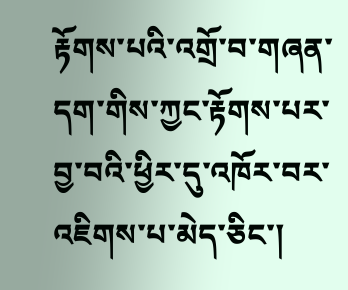རྟོགས་པའི་འགྲོ་བ་གཞན་དག་གིས་ཀྱང་རྟོགས་པར་བྱ་བའི་ཕྱིར་དུ་འཁོར་བར་འཇིགས་པ་མེད་ཅིང་།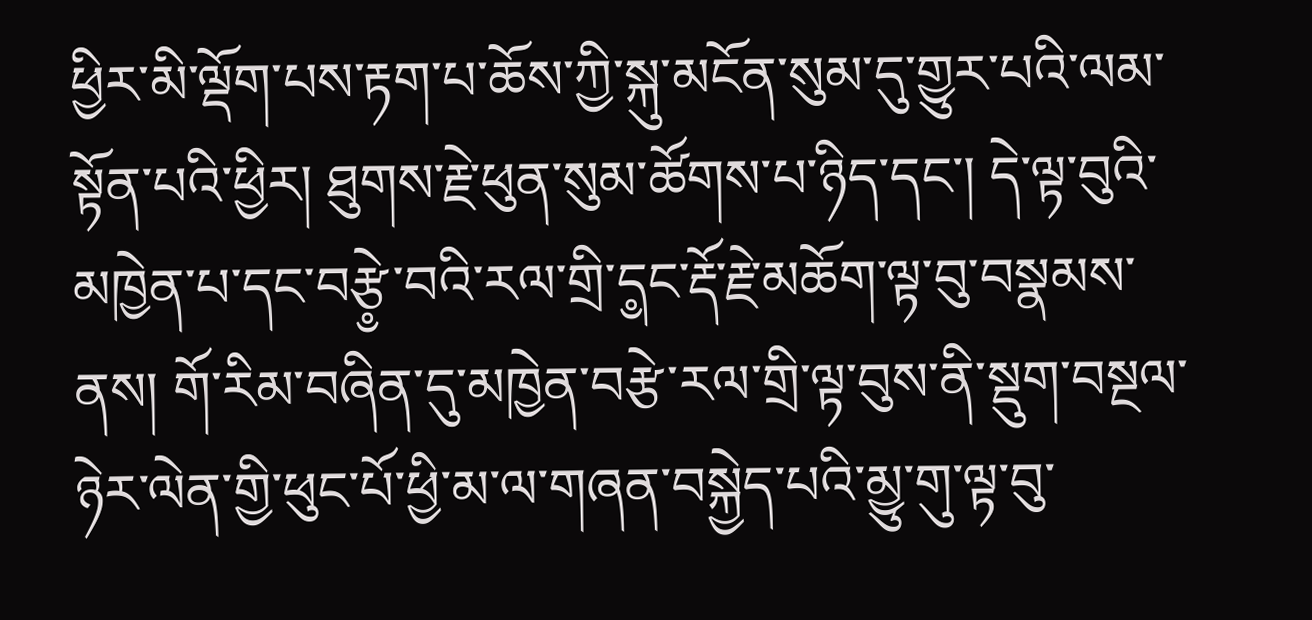ཕྱིར་མི་ལྡོག་པས་རྟག་པ་ཆོས་ཀྱི་སྐུ་མངོན་སུམ་དུ་གྱུར་པའི་ལམ་སྟོན་པའི་ཕྱིར། ཐུགས་རྗེ་ཕུན་སུམ་ཚོགས་པ་ཉིད་དང་། དེ་ལྟ་བུའི་མཁྱེན་པ་དང་བརྩེ༵་བའི་རལ་གྲི་ད༵ང་རྡོ་རྗེ་མཆོག་ལྟ་བུ་བསྣམས་ནས། གོ་རིམ་བཞིན་དུ་མཁྱེན་བརྩེ་རལ་གྲི་ལྟ་བུས་ནི་སྡུག་བསྔལ་ཉེར་ལེན་གྱི་ཕུང་པོ་ཕྱི་མ་ལ་གཞན་བསྐྱེད་པའི་མྱུ་གུ་ལྟ་བུ་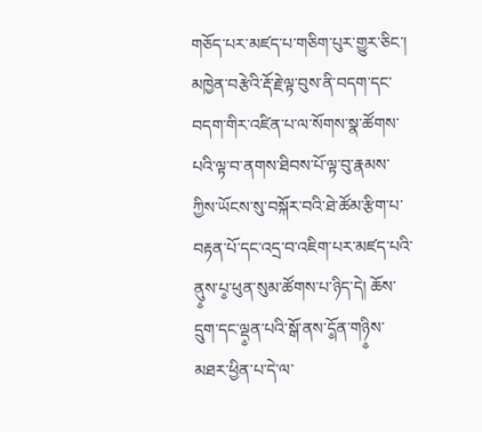གཅོད་པར་མཛད་པ་གཅིག་པུར་གྱུར་ཅིང་། མཁྱེན་བརྩེའི་རྡོ་རྗེ་ལྟ་བུས་ནི་བདག་དང་བདག་གིར་འཛིན་པ་ལ་སོགས་སྣ་ཚོགས་པའི་ལྟ་བ་ནགས་ཐིབས་པོ་ལྟ་བུ་རྣམས་ཀྱིས་ཡོངས་སུ་བསྐོར་བའི་ཐེ་ཚོམ་རྩིག་པ་བརྟན་པོ་དང་འདྲ་བ་འཇིག་པར་མཛད་པའི་ནུ༵ས་པ༵་ཕུན་སུམ་ཚོགས་པ་ཉིད་དེ། ཆོས་དྲུག་དང་ལྡ༵ན་པའི་སྒོ་ནས་དོ༵ན་གཉི༵ས་མཐར་ཕྱིན་པ་དེ་ལ་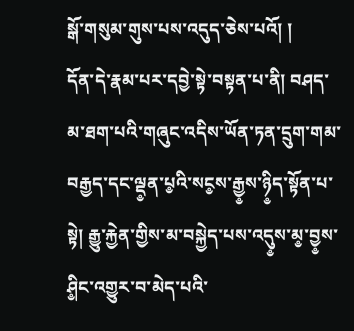སྒོ་གསུམ་གུས་པས་འདུད་ཅེས་པའོ། །
དོན་དེ་རྣམ་པར་དབྱེ་སྟེ་བསྟན་པ་ནི། བཤད་མ་ཐག་པའི་གཞུང་འདིས་ཡོན་ཏན་དྲུག་གམ་བརྒྱད་དང་ལྡ༵ན་པ༵འི་སང༵ས་རྒྱ༵ས་ཉི༵ད་སྟོན་པ་སྟེ། རྒྱུ་རྐྱེན་གྱིས་མ་བསྐྱེད་པས་འདུ༵ས་མ༵་བྱ༵ས་ཤི༵ང་འགྱུར་བ་མེད་པའི་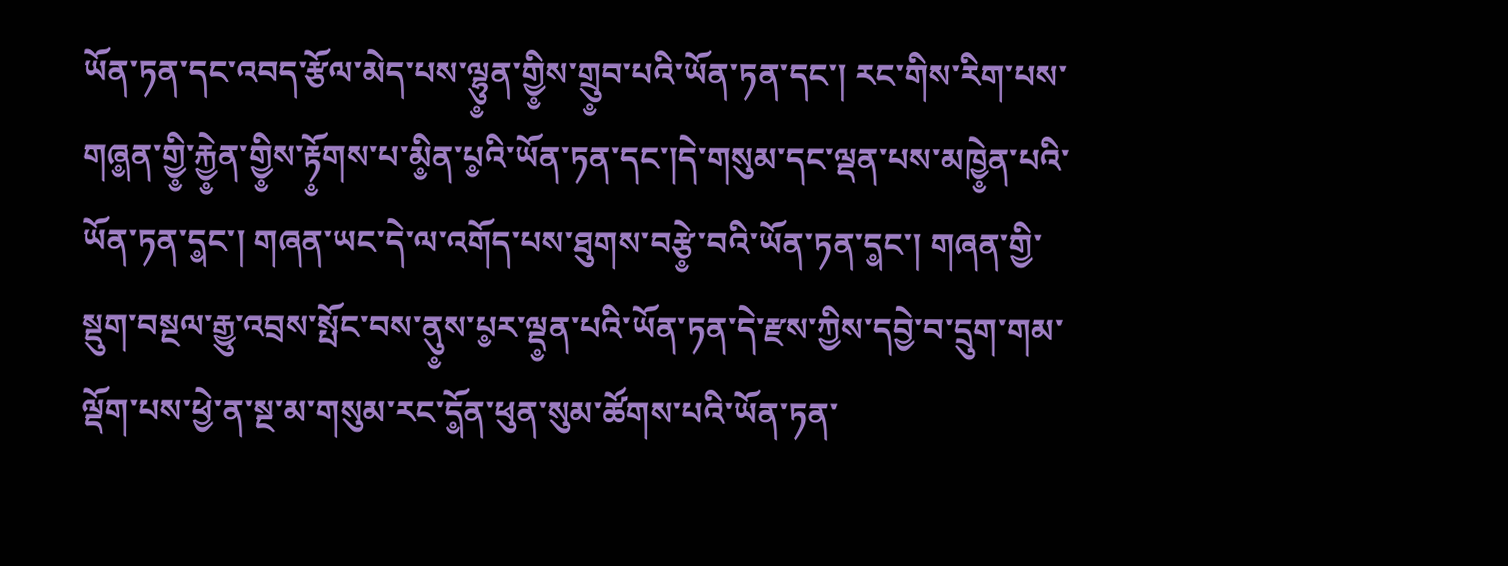ཡོན་ཏན་དང་འབད་རྩོལ་མེད་པས་ལྷུ༵ན་གྱི༵ས་གྲུ༵བ་པའི་ཡོན་ཏན་དང་། རང་གིས་རིག་པས་གཞ༵ན་གྱི༵་རྐྱེ༵ན་གྱི༵ས་རྟོ༵གས་པ་མི༵ན་པ༵འི་ཡོན་ཏན་དང་།དེ་གསུམ་དང་ལྡན་པས་མཁྱེ༵ན་པའི་ཡོན་ཏན་ད༵ང་། གཞན་ཡང་དེ་ལ་འགོད་པས་ཐུགས་བརྩེ༵་བའི་ཡོན་ཏན་ད༵ང་། གཞན་གྱི་སྡུག་བསྔལ་རྒྱུ་འབྲས་སྤོང་བས་ནུ༵ས་པ༵ར་ལྡ༵ན་པའི་ཡོན་ཏན་དེ་རྫས་ཀྱིས་དབྱེ་བ་དྲུག་གམ་ལྡོག་པས་ཕྱེ་ན་སྔ་མ་གསུམ་རང་དོ༵ན་ཕུན་སུམ་ཚོགས་པའི་ཡོན་ཏན་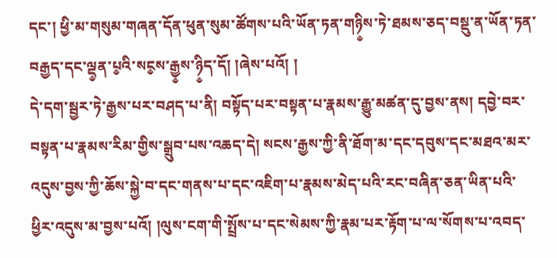དང་། ཕྱི་མ་གསུམ་གཞན་དོན་ཕུན་སུམ་ཚོགས་པའི་ཡོན་ཏན་གཉི༵ས་ཏེ་ཐམས་ཅད་བསྡུ་ན་ཡོན་ཏན་བརྒྱད་དང་ལྡ༵ན་པ༵འི་སང༵ས་རྒྱ༵ས་ཉི༵ད་དོ། །ཞེས་པའོ། །
དེ་དག་སྦྱར་ཏེ་རྒྱས་པར་བཤད་པ་ནི། བསྟོད་པར་བསྟན་པ་རྣམས་རྒྱུ་མཚན་དུ་བྱས་ནས། དབྱེ་བར་བསྟན་པ་རྣམས་རིམ་གྱིས་སྒྲུབ་པས་འཆད་དེ། སངས་རྒྱས་ཀྱི་ནི་ཐོག་མ་དང་དབུས་དང་མཐའ་མར་འདུས་བྱས་ཀྱི་ཆོས་སྐྱེ་བ་དང་གནས་པ་དང་འཇིག་པ་རྣམས་མེད་པའི་རང་བཞིན་ཅན་ཡིན་པའི་ཕྱིར་འདུས་མ་བྱས་པའོ། །ལུས་ངག་གི་སྤྲོས་པ་དང་སེམས་ཀྱི་རྣམ་པར་རྟོག་པ་ལ་སོགས་པ་འབད་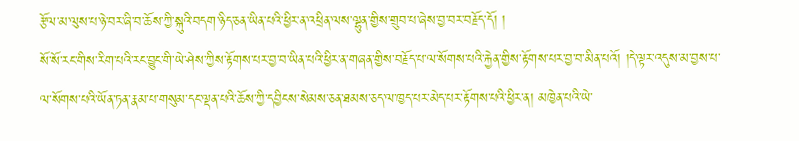རྩོལ་མ་ལུས་པ་ཉེ་བར་ཞི་བ་ཆོས་ཀྱི་སྐུའི་བདག་ཉིད་ཅན་ཡིན་པའི་ཕྱིར་ན་འཕྲིན་ལས་ལྷུན་གྱིས་གྲུབ་པ་ཞེས་བྱ་བར་བརྗོད་དོ། །
སོ་སོ་རང་གིས་རིག་པའི་རང་བྱུང་གི་ཡེ་ཤེས་ཀྱིས་རྟོགས་པར་བྱ་བ་ཡིན་པའི་ཕྱིར་ན་གཞན་གྱིས་བརྗོད་པ་ལ་སོགས་པའི་རྐྱེན་གྱིས་རྟོགས་པར་བྱ་བ་མིན་པའོ། །དེ་ལྟར་འདུས་མ་བྱས་པ་ལ་སོགས་པའི་ཡོན་ཏན་རྣམ་པ་གསུམ་དང་ལྡན་པའི་ཆོས་ཀྱི་དབྱིངས་སེམས་ཅན་ཐམས་ཅད་ལ་ཁྱད་པར་མེད་པར་རྟོགས་པའི་ཕྱིར་ན། མཁྱེན་པའི་ཡེ་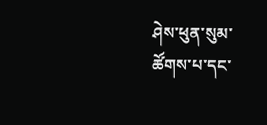ཤེས་ཕུན་སུམ་ཚོགས་པ་དང་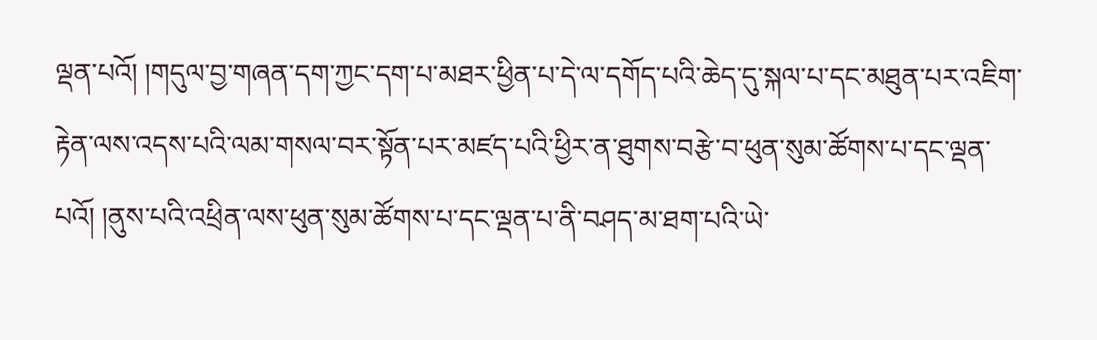ལྡན་པའོ། །གདུལ་བྱ་གཞན་དག་ཀྱང་དག་པ་མཐར་ཕྱིན་པ་དེ་ལ་དགོད་པའི་ཆེད་དུ་སྐལ་པ་དང་མཐུན་པར་འཇིག་རྟེན་ལས་འདས་པའི་ལམ་གསལ་བར་སྟོན་པར་མཛད་པའི་ཕྱིར་ན་ཐུགས་བརྩེ་བ་ཕུན་སུམ་ཚོགས་པ་དང་ལྡན་པའོ། །ནུས་པའི་འཕྲིན་ལས་ཕུན་སུམ་ཚོགས་པ་དང་ལྡན་པ་ནི་བཤད་མ་ཐག་པའི་ཡེ་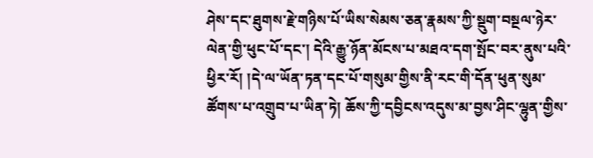ཤེས་དང་ཐུགས་རྗེ་གཉིས་པོ་ཡིས་སེམས་ཅན་རྣམས་ཀྱི་སྡུག་བསྔལ་ཉེར་ལེན་གྱི་ཕུང་པོ་དང་། དེའི་རྒྱུ་ཉོན་མོངས་པ་མཐའ་དག་སྤོང་བར་ནུས་པའི་ཕྱིར་རོ། །དེ་ལ་ཡོན་ཏན་དང་པོ་གསུམ་གྱིས་ནི་རང་གི་དོན་ཕུན་སུམ་ཚོགས་པ་འགྲུབ་པ་ཡིན་ཏེ། ཆོས་ཀྱི་དབྱིངས་འདུས་མ་བྱས་ཤིང་ལྷུན་གྱིས་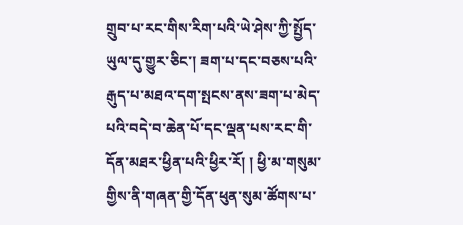གྲུབ་པ་རང་གིས་རིག་པའི་ཡེ་ཤེས་ཀྱི་སྤྱོད་ཡུལ་དུ་གྱུར་ཅིང་། ཟག་པ་དང་བཅས་པའི་རྒུད་པ་མཐའ་དག་སྤངས་ནས་ཟག་པ་མེད་པའི་བདེ་བ་ཆེན་པོ་དང་ལྡན་པས་རང་གི་དོན་མཐར་ཕྱིན་པའི་ཕྱིར་རོ། ། ཕྱི་མ་གསུམ་གྱིས་ནི་གཞན་གྱི་དོན་ཕུན་སུམ་ཚོགས་པ་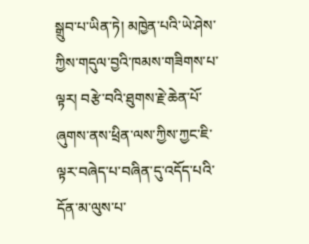སྒྲུབ་པ་ཡིན་ཏེ། མཁྱེན་པའི་ཡེ་ཤེས་ཀྱིས་གདུལ་བྱའི་ཁམས་གཟིགས་པ་ལྟར། བརྩེ་བའི་ཐུགས་རྗེ་ཆེན་པོ་ཞུགས་ནས་ཕྲིན་ལས་ཀྱིས་ཀྱང་ཇི་ལྟར་བཞེད་པ་བཞིན་དུ་འདོད་པའི་དོན་མ་ལུས་པ་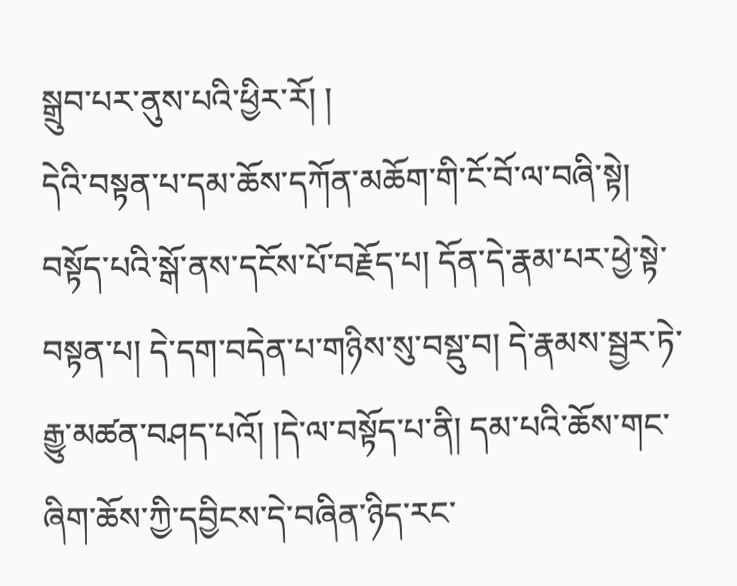སྒྲུབ་པར་ནུས་པའི་ཕྱིར་རོ། །
དེའི་བསྟན་པ་དམ་ཆོས་དཀོན་མཆོག་གི་ངོ་བོ་ལ་བཞི་སྟེ། བསྟོད་པའི་སྒོ་ནས་དངོས་པོ་བརྗོད་པ། དོན་དེ་རྣམ་པར་ཕྱེ་སྟེ་བསྟན་པ། དེ་དག་བདེན་པ་གཉིས་སུ་བསྡུ་བ། དེ་རྣམས་སྦྱར་ཏེ་རྒྱུ་མཚན་བཤད་པའོ། །དེ་ལ་བསྟོད་པ་ནི། དམ་པའི་ཆོས་གང་ཞིག་ཆོས་ཀྱི་དབྱིངས་དེ་བཞིན་ཉིད་རང་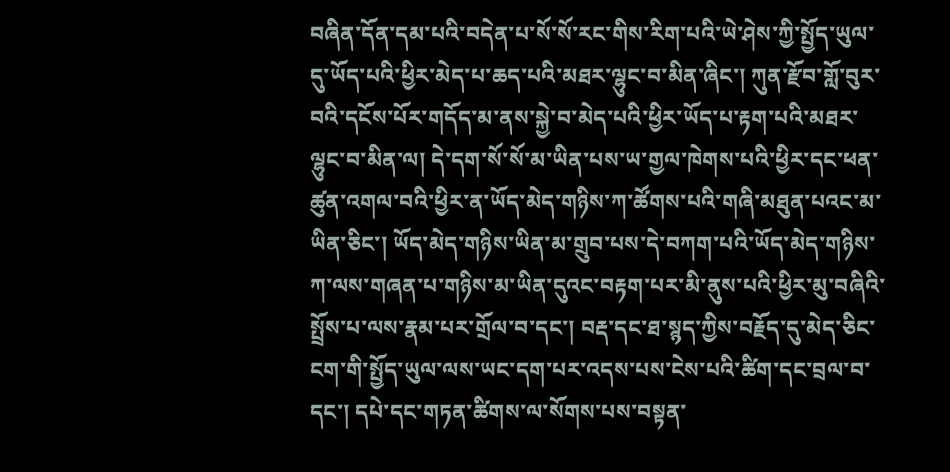བཞིན་དོན་དམ་པའི་བདེན་པ་སོ་སོ་རང་གིས་རིག་པའི་ཡེ་ཤེས་ཀྱི་སྤྱོད་ཡུལ་དུ་ཡོད་པའི་ཕྱིར་མེད་པ་ཆད་པའི་མཐར་ལྷུང་བ་མིན་ཞིང་། ཀུན་རྫོབ་གློ་བུར་བའི་དངོས་པོར་གདོད་མ་ནས་སྐྱེ་བ་མེད་པའི་ཕྱིར་ཡོད་པ་རྟག་པའི་མཐར་ལྷུང་བ་མིན་ལ། དེ་དག་སོ་སོ་མ་ཡིན་པས་ཡ་གྱལ་ཁེགས་པའི་ཕྱིར་དང་ཕན་ཚུན་འགལ་བའི་ཕྱིར་ན་ཡོད་མེད་གཉིས་ཀ་ཚོགས་པའི་གཞི་མཐུན་པའང་མ་ཡིན་ཅིང་། ཡོད་མེད་གཉིས་ཡིན་མ་གྲུབ་པས་དེ་བཀག་པའི་ཡོད་མེད་གཉིས་ཀ་ལས་གཞན་པ་གཉིས་མ་ཡིན་དུའང་བརྟག་པར་མི་ནུས་པའི་ཕྱིར་མུ་བཞིའི་སྤྲོས་པ་ལས་རྣམ་པར་གྲོལ་བ་དང་། བརྡ་དང་ཐ་སྙད་ཀྱིས་བརྗོད་དུ་མེད་ཅིང་ངག་གི་སྤྱོད་ཡུལ་ལས་ཡང་དག་པར་འདས་པས་ངེས་པའི་ཚིག་དང་བྲལ་བ་དང་། དཔེ་དང་གཏན་ཚིགས་ལ་སོགས་པས་བསྟན་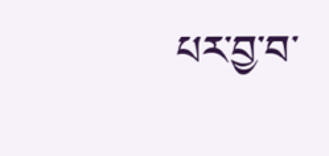པར་བྱ་བ་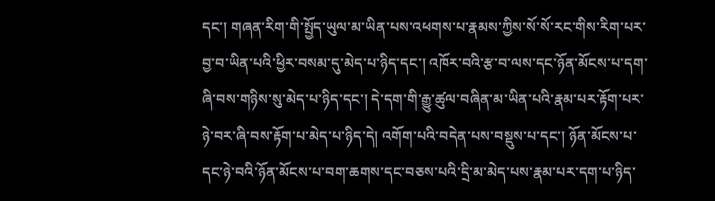དང་། གཞན་རིག་གི་སྤྱོད་ཡུལ་མ་ཡིན་པས་འཕགས་པ་རྣམས་ཀྱིས་སོ་སོ་རང་གིས་རིག་པར་བྱ་བ་ཡིན་པའི་ཕྱིར་བསམ་དུ་མེད་པ་ཉིད་དང་། འཁོར་བའི་རྩ་བ་ལས་དང་ཉོན་མོངས་པ་དག་ཞི་བས་གཉིས་སུ་མེད་པ་ཉིད་དང་། དེ་དག་གི་རྒྱུ་ཚུལ་བཞིན་མ་ཡིན་པའི་རྣམ་པར་རྟོག་པར་ཉེ་བར་ཞི་བས་རྟོག་པ་མེད་པ་ཉིད་དེ། འགོག་པའི་བདེན་པས་བསྡུས་པ་དང་། ཉོན་མོངས་པ་དང་ཉེ་བའི་ཉོན་མོངས་པ་བག་ཆགས་དང་བཅས་པའི་དྲི་མ་མེད་པས་རྣམ་པར་དག་པ་ཉིད་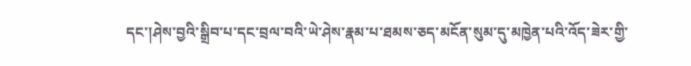དང་།ཤེས་བྱའི་སྒྲིབ་པ་དང་བྲལ་བའི་ཡེ་ཤེས་རྣམ་པ་ཐམས་ཅད་མངོན་སུམ་དུ་མཁྱེན་པའི་འོད་ཟེར་གྱི་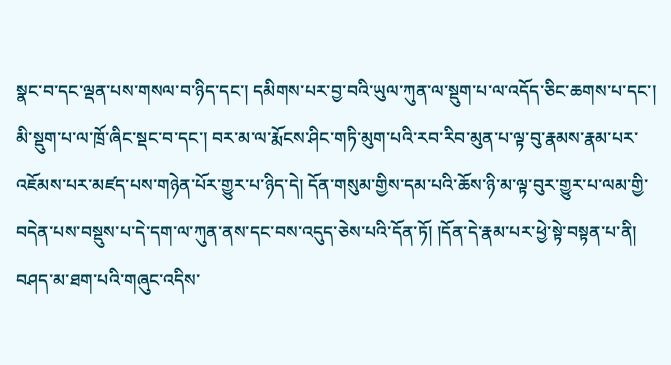སྣང་བ་དང་ལྡན་པས་གསལ་བ་ཉིད་དང་། དམིགས་པར་བྱ་བའི་ཡུལ་ཀུན་ལ་སྡུག་པ་ལ་འདོད་ཅིང་ཆགས་པ་དང་། མི་སྡུག་པ་ལ་ཁྲོ་ཞིང་སྡང་བ་དང་། བར་མ་ལ་རྨོངས་ཤིང་གཏི་མུག་པའི་རབ་རིབ་མུན་པ་ལྟ་བུ་རྣམས་རྣམ་པར་འཇོམས་པར་མཛད་པས་གཉེན་པོར་གྱུར་པ་ཉིད་དེ། དོན་གསུམ་གྱིས་དམ་པའི་ཆོས་ཉི་མ་ལྟ་བུར་གྱུར་པ་ལམ་གྱི་བདེན་པས་བསྡུས་པ་དེ་དག་ལ་ཀུན་ནས་དང་བས་འདུད་ཅེས་པའི་དོན་ཏོ། །དོན་དེ་རྣམ་པར་ཕྱེ་སྟེ་བསྟན་པ་ནི། བཤད་མ་ཐག་པའི་གཞུང་འདིས་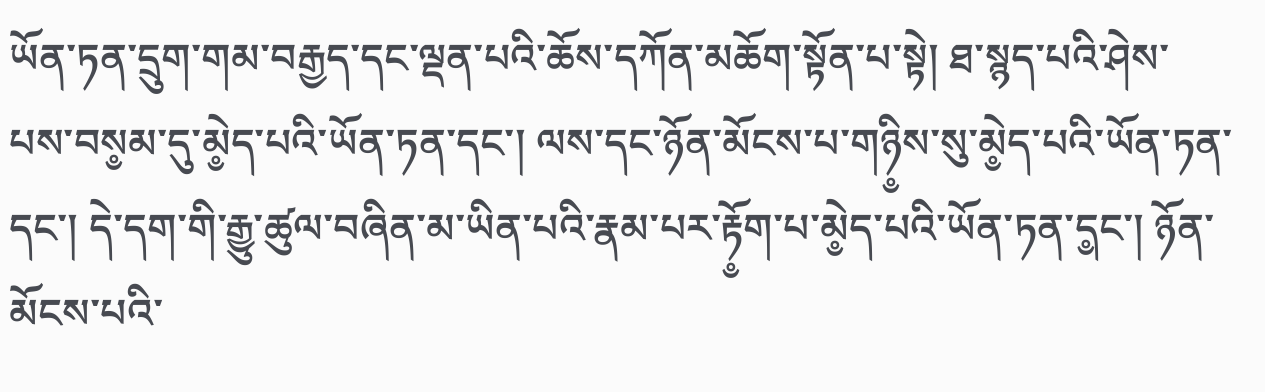ཡོན་ཏན་དྲུག་གམ་བརྒྱད་དང་ལྡན་པའི་ཆོས་དཀོན་མཆོག་སྟོན་པ་སྟེ། ཐ་སྙད་པའི་ཤེས་པས་བས༵མ་དུ་མེ༵ད་པའི་ཡོན་ཏན་དང་། ལས་དང་ཉོན་མོངས་པ་གཉི༵ས་སུ་མེ༵ད་པའི་ཡོན་ཏན་དང་། དེ་དག་གི་རྒྱུ་ཚུལ་བཞིན་མ་ཡིན་པའི་རྣམ་པར་རྟོ༵ག་པ་མེ༵ད་པའི་ཡོན་ཏན་ད༵ང་། ཉོན་མོངས་པའི་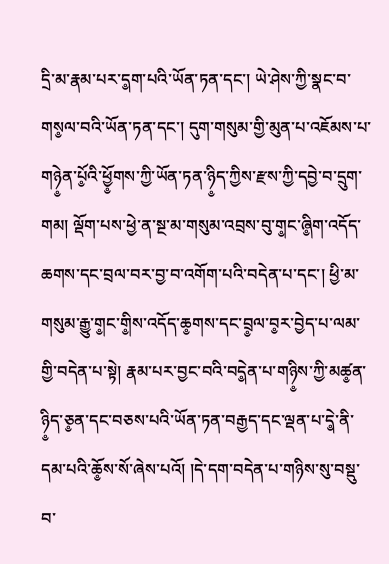དྲི་མ་རྣམ་པར་ད༵ག་པའི་ཡོན་ཏན་དང་། ཡེ་ཤེས་ཀྱི་སྣང་བ་གས༵ལ་བའི་ཡོན་ཏན་དང་། དུག་གསུམ་གྱི་མུན་པ་འཇོམས་པ་གཉེ༵ན་པོ༵འི་ཕྱོ༵གས་ཀྱི་ཡོན་ཏན་ཉི༵ད་ཀྱིས་རྫས་ཀྱི་དབྱེ་བ་དྲུག་གམ། ལྡོག་པས་ཕྱེ་ན་སྔ་མ་གསུམ་འབྲས་བུ་ག༵ང་ཞི༵ག་འདོད་ཆགས་དང་བྲལ་བར་བྱ་བ་འགོག་པའི་བདེན་པ་དང་། ཕྱི་མ་གསུམ་རྒྱུ་ག༵ང་གི༵ས་འདོད་ཆ༵གས་དང་བྲ༵ལ་བ༵ར་བྱེད་པ་ལམ་གྱི་བདེན་པ་སྟེ། རྣམ་པར་བྱང་བའི་བདེ༵ན་པ་གཉི༵ས་ཀྱི་མཚ༵ན་ཉི༵ད་ཅ༵ན་དང་བཅས་པའི་ཡོན་ཏན་བརྒྱད་དང་ལྡན་པ་དེ༵་ནི་དམ་པའི་ཆོ༵ས་སོ་ཞེས་པའོ། །དེ་དག་བདེན་པ་གཉིས་སུ་བསྡུ་བ་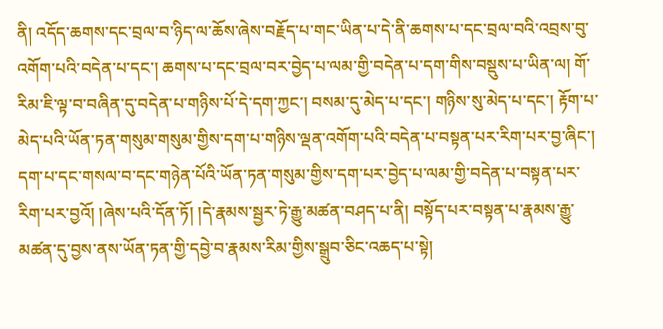ནི། འདོད་ཆགས་དང་བྲལ་བ་ཉིད་ལ་ཆོས་ཞེས་བརྗོད་པ་གང་ཡིན་པ་དེ་ནི་ཆགས་པ་དང་བྲལ་བའི་འབྲས་བུ་འགོག་པའི་བདེན་པ་དང་། ཆགས་པ་དང་བྲལ་བར་བྱེད་པ་ལམ་གྱི་བདེན་པ་དག་གིས་བསྡུས་པ་ཡིན་ལ། གོ་རིམ་ཇི་ལྟ་བ་བཞིན་དུ་བདེན་པ་གཉིས་པོ་དེ་དག་ཀྱང་། བསམ་དུ་མེད་པ་དང་། གཉིས་སུ་མེད་པ་དང་། རྟོག་པ་མེད་པའི་ཡོན་ཏན་གསུམ་གསུམ་གྱིས་དག་པ་གཉིས་ལྡན་འགོག་པའི་བདེན་པ་བསྟན་པར་རིག་པར་བྱ་ཞིང་། དག་པ་དང་གསལ་བ་དང་གཉེན་པོའི་ཡོན་ཏན་གསུམ་གྱིས་དག་པར་བྱེད་པ་ལམ་གྱི་བདེན་པ་བསྟན་པར་རིག་པར་བྱའོ། །ཞེས་པའི་དོན་ཏོ། །དེ་རྣམས་སྦྱར་ཏེ་རྒྱུ་མཚན་བཤད་པ་ནི། བསྟོད་པར་བསྟན་པ་རྣམས་རྒྱུ་མཚན་དུ་བྱས་ནས་ཡོན་ཏན་གྱི་དབྱེ་བ་རྣམས་རིམ་གྱིས་སྒྲུབ་ཅིང་འཆད་པ་སྟེ།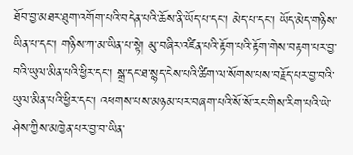ཐོབ་བྱ་མཐར་ཐུག་འགོག་པའི་བདེན་པའི་ཆོས་ནི་ཡོད་པ་དང་། མེད་པ་དང་། ཡོད་མེད་གཉིས་ཡིན་པ་དང་། གཉིས་ཀ་མ་ཡིན་པ་སྟེ། མུ་བཞིར་འཛིན་པའི་རྟོག་པའི་རྟོག་གེས་བརྟག་པར་བྱ་བའི་ཡུལ་མིན་པའི་ཕྱིར་དང་། སྒྲ་དང་ཐ་སྙད་ངེས་པའི་ཚིག་ལ་སོགས་པས་བརྗོད་པར་བྱ་བའི་ཡུལ་མིན་པའི་ཕྱིར་དང་། འཕགས་པས་མཉམ་པར་བཞག་པའི་སོ་སོ་རང་གིས་རིག་པའི་ཡེ་ཤེས་ཀྱིས་མཁྱེན་པར་བྱ་བ་ཡིན་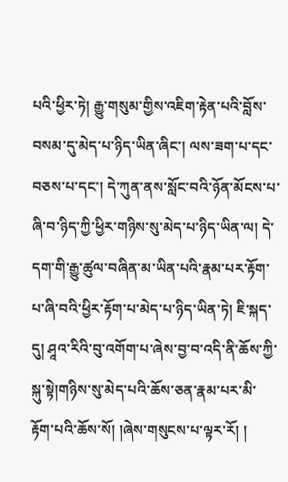པའི་ཕྱིར་ཏེ། རྒྱུ་གསུམ་གྱིས་འཇིག་རྟེན་པའི་བློས་བསམ་དུ་མེད་པ་ཉིད་ཡིན་ཞིང་། ལས་ཟག་པ་དང་བཅས་པ་དང་། དེ་ཀུན་ནས་སློང་བའི་ཉོན་མོངས་པ་ཞི་བ་ཉིད་ཀྱི་ཕྱིར་གཉིས་སུ་མེད་པ་ཉིད་ཡིན་ལ། དེ་དག་གི་རྒྱུ་ཚུལ་བཞིན་མ་ཡིན་པའི་རྣམ་པར་རྟོག་པ་ཞི་བའི་ཕྱིར་རྟོག་པ་མེད་པ་ཉིད་ཡིན་ཏེ། ཇི་སྐད་དུ། ཤཱའ་རིའི་བུ་འགོག་པ་ཞེས་བྱ་བ་འདི་ནི་ཆོས་ཀྱི་སྐུ་སྟེ།གཉིས་སུ་མེད་པའི་ཆོས་ཅན་རྣམ་པར་མི་རྟོག་པའི་ཆོས་སོ། །ཞེས་གསུངས་པ་ལྟར་རོ། །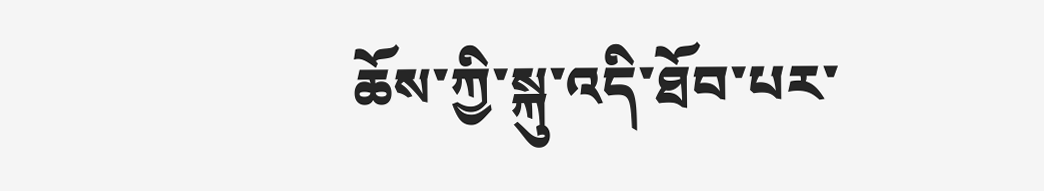ཆོས་ཀྱི་སྐུ་འདི་ཐོབ་པར་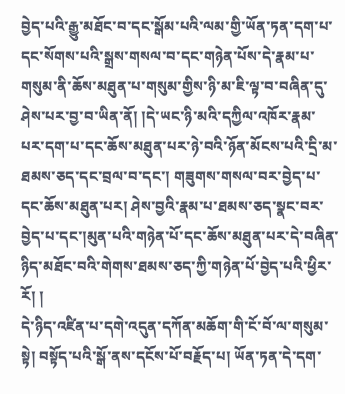བྱེད་པའི་རྒྱུ་མཐོང་བ་དང་སྒོམ་པའི་ལམ་གྱི་ཡོན་ཏན་དག་པ་དང་སོགས་པའི་སྒྲས་གསལ་བ་དང་གཉེན་པོས་དེ་རྣམ་པ་གསུམ་ནི་ཆོས་མཐུན་པ་གསུམ་གྱིས་ཉི་མ་ཇི་ལྟ་བ་བཞིན་དུ་ཤེས་པར་བྱ་བ་ཡིན་ནོ། །དེ་ཡང་ཉི་མའི་དཀྱིལ་འཁོར་རྣམ་པར་དག་པ་དང་ཆོས་མཐུན་པར་ཉེ་བའི་ཉོན་མོངས་པའི་དྲི་མ་ཐམས་ཅད་དང་བྲལ་བ་དང་། གཟུགས་གསལ་བར་བྱེད་པ་དང་ཆོས་མཐུན་པར། ཤེས་བྱའི་རྣམ་པ་ཐམས་ཅད་སྣང་བར་བྱེད་པ་དང་།མུན་པའི་གཉེན་པོ་དང་ཆོས་མཐུན་པར་དེ་བཞིན་ཉིད་མཐོང་བའི་གེགས་ཐམས་ཅད་ཀྱི་གཉེན་པོ་བྱེད་པའི་ཕྱིར་རོ། །
དེ་ཉིད་འཛིན་པ་དགེ་འདུན་དཀོན་མཆོག་གི་ངོ་བོ་ལ་གསུམ་སྟེ། བསྟོད་པའི་སྒོ་ནས་དངོས་པོ་བརྗོད་པ། ཡོན་ཏན་དེ་དག་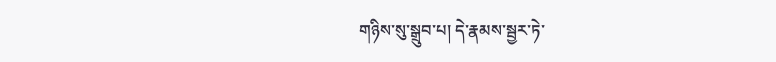གཉིས་སུ་སྒྲུབ་པ། དེ་རྣམས་སྦྱར་ཏེ་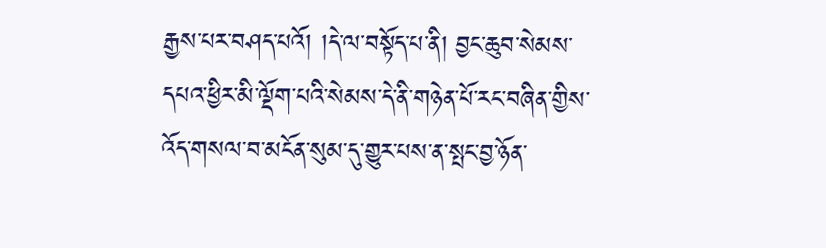རྒྱས་པར་བཤད་པའོ། །དེ་ལ་བསྟོད་པ་ནི། བྱང་ཆུབ་སེམས་དཔའ་ཕྱིར་མི་ལྡོག་པའི་སེམས་དེ་ནི་གཉེན་པོ་རང་བཞིན་གྱིས་འོད་གསལ་བ་མངོན་སུམ་དུ་གྱུར་པས་ན་སྤང་བྱ་ཉོན་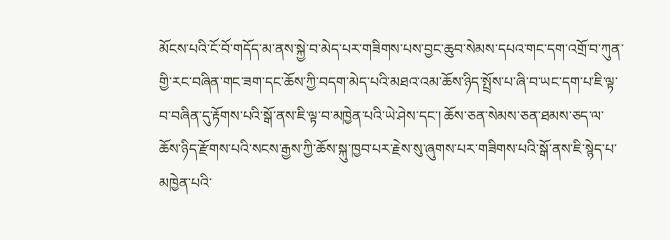མོངས་པའི་ངོ་བོ་གདོད་མ་ནས་སྐྱེ་བ་མེད་པར་གཟིགས་པས་བྱང་ཆུབ་སེམས་དཔའ་གང་དག་འགྲོ་བ་ཀུན་གྱི་རང་བཞིན་གང་ཟག་དང་ཆོས་ཀྱི་བདག་མེད་པའི་མཐའ་འམ་ཆོས་ཉིད་སྤྲོས་པ་ཞི་བ་ཡང་དག་པ་ཇི་ལྟ་བ་བཞིན་དུ་རྟོགས་པའི་སྒོ་ནས་ཇི་ལྟ་བ་མཁྱེན་པའི་ཡེ་ཤེས་དང་། ཆོས་ཅན་སེམས་ཅན་ཐམས་ཅད་ལ་ཆོས་ཉིད་རྫོགས་པའི་སངས་རྒྱས་ཀྱི་ཆོས་སྐུ་ཁྱབ་པར་རྗེས་སུ་ཞུགས་པར་གཟིགས་པའི་སྒོ་ནས་ཇི་སྙེད་པ་མཁྱེན་པའི་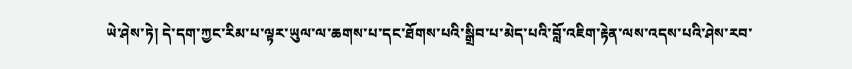ཡེ་ཤེས་ཏེ། དེ་དག་ཀྱང་རིམ་པ་ལྟར་ཡུལ་ལ་ཆགས་པ་དང་ཐོགས་པའི་སྒྲིབ་པ་མེད་པའི་བློ་འཇིག་རྟེན་ལས་འདས་པའི་ཤེས་རབ་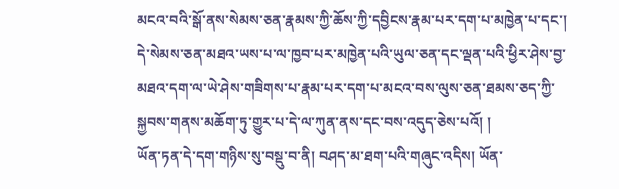མངའ་བའི་སྒོ་ནས་སེམས་ཅན་རྣམས་ཀྱི་ཆོས་ཀྱི་དབྱིངས་རྣམ་པར་དག་པ་མཁྱེན་པ་དང་། དེ་སེམས་ཅན་མཐའ་ཡས་པ་ལ་ཁྱབ་པར་མཁྱེན་པའི་ཡུལ་ཅན་དང་ལྡན་པའི་ཕྱིར་ཤེས་བྱ་མཐའ་དག་ལ་ཡེ་ཤེས་གཟིགས་པ་རྣམ་པར་དག་པ་མངའ་བས་ལུས་ཅན་ཐམས་ཅད་ཀྱི་སྐྱབས་གནས་མཆོག་ཏུ་གྱུར་པ་དེ་ལ་ཀུན་ནས་དང་བས་འདུད་ཅེས་པའོ། །
ཡོན་ཏན་དེ་དག་གཉིས་སུ་བསྡུ་བ་ནི། བཤད་མ་ཐག་པའི་གཞུང་འདིས། ཡོན་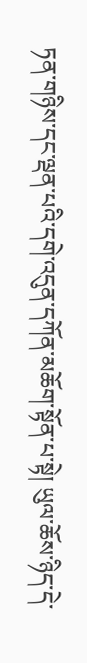ཏན་གཉིས་དང་ལྡན་པའི་དགེ་འདུན་དཀོན་མཆོག་སྟོན་པ་སྟེ། ཡུལ་ཆོས་ཉིད་དེ་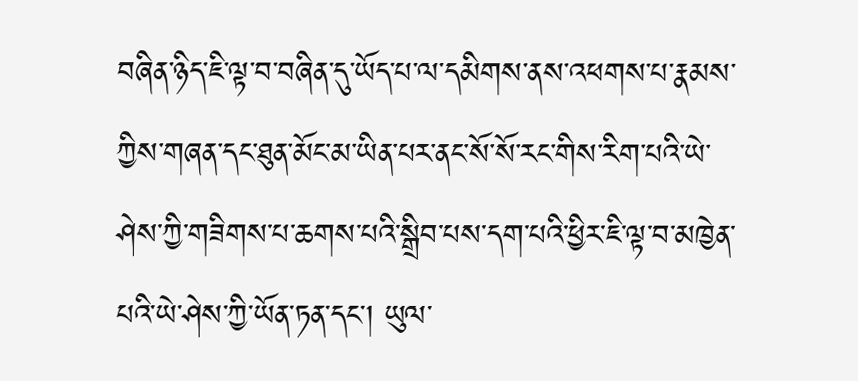བཞིན་ཉིད་ཇི་ལྟ་བ་བཞིན་དུ་ཡོད་པ་ལ་དམིགས་ནས་འཕགས་པ་རྣམས་ཀྱིས་གཞན་དང་ཐུན་མོང་མ་ཡིན་པར་ནང་སོ་སོ་རང་གིས་རིག་པའི་ཡེ་ཤེས་ཀྱི་གཟིགས་པ་ཆགས་པའི་སྒྲིབ་པས་དག་པའི་ཕྱིར་ཇི་ལྟ་བ་མཁྱེན་པའི་ཡེ་ཤེས་ཀྱི་ཡོན་ཏན་དང་། ཡུལ་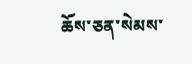ཆོས་ཅན་སེམས་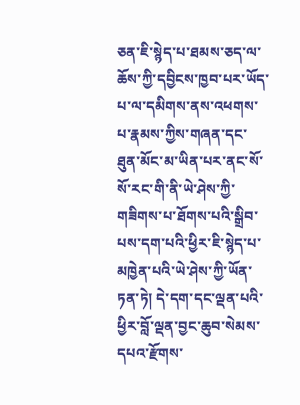ཅན་ཇི་སྙེད་པ་ཐམས་ཅད་ལ་ཆོས་ཀྱི་དབྱིངས་ཁྱབ་པར་ཡོད་པ་ལ་དམིགས་ནས་འཕགས་པ་རྣམས་ཀྱིས་གཞན་དང་ཐུན་མོང་མ་ཡིན་པར་ནང་སོ་སོ་རང་གི་ནི་ཡེ་ཤེས་ཀྱི་གཟིགས་པ་ཐོགས་པའི་སྒྲིབ་པས་དག་པའི་ཕྱིར་ཇི་སྙེད་པ་མཁྱེན་པའི་ཡེ་ཤེས་ཀྱི་ཡོན་ཏན་ཏེ། དེ་དག་དང་ལྡན་པའི་ཕྱིར་བློ་ལྡན་བྱང་ཆུབ་སེམས་དཔའ་རྫོགས་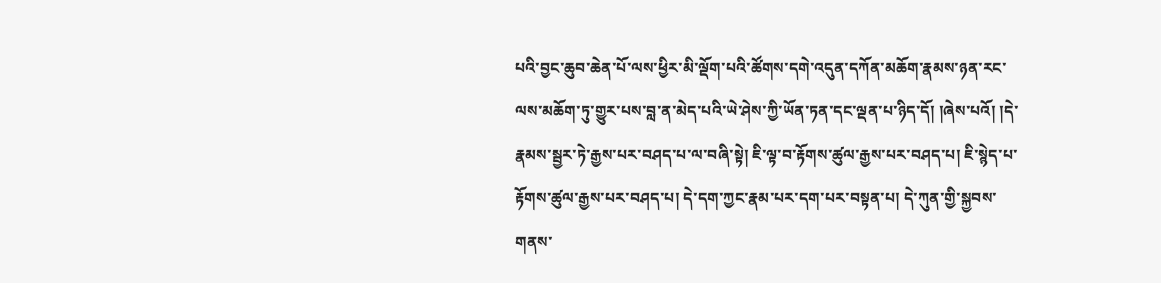པའི་བྱང་ཆུབ་ཆེན་པོ་ལས་ཕྱིར་མི་ལྡོག་པའི་ཚོགས་དགེ་འདུན་དཀོན་མཆོག་རྣམས་ཉན་རང་ལས་མཆོག་ཏུ་གྱུར་པས་བླ་ན་མེད་པའི་ཡེ་ཤེས་ཀྱི་ཡོན་ཏན་དང་ལྡན་པ་ཉིད་དོ། །ཞེས་པའོ། །དེ་རྣམས་སྦྱར་ཏེ་རྒྱས་པར་བཤད་པ་ལ་བཞི་སྟེ། ཇི་ལྟ་བ་རྟོགས་ཚུལ་རྒྱས་པར་བཤད་པ། ཇི་སྙེད་པ་རྟོགས་ཚུལ་རྒྱས་པར་བཤད་པ། དེ་དག་ཀྱང་རྣམ་པར་དག་པར་བསྟན་པ། དེ་ཀུན་གྱི་སྐྱབས་གནས་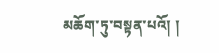མཆོག་ཏུ་བསྟན་པའོ། །